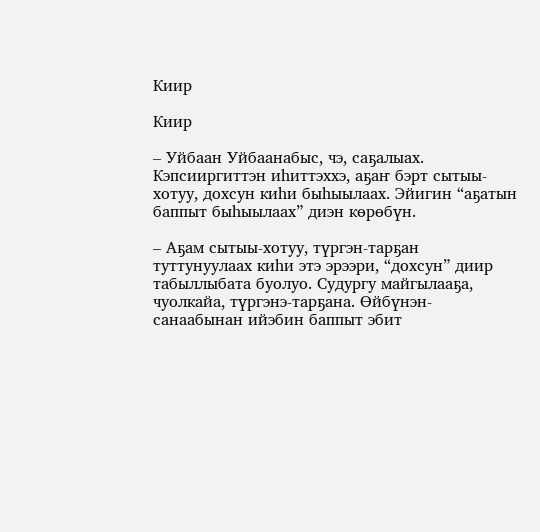Киир

Киир

– Уйбаан Уйбаанабыс, чэ, саҕалыах. Кэпсииргиттэн иһиттэххэ, аҕаҥ бэрт сытыы-хотуу, дохсун киһи быһыылаах. Эйигин “аҕатын баппыт быһыылаах” диэн көрөбүн.

– Аҕам сытыы-хотуу, түргэн-тарҕан туттунуулаах киһи этэ эрээри, “дохсун” диир табыллыбата буолуо. Судургу майгылааҕа, чуолкайа, түргэнэ-тарҕана. Өйбүнэн-санаабынан ийэбин баппыт эбит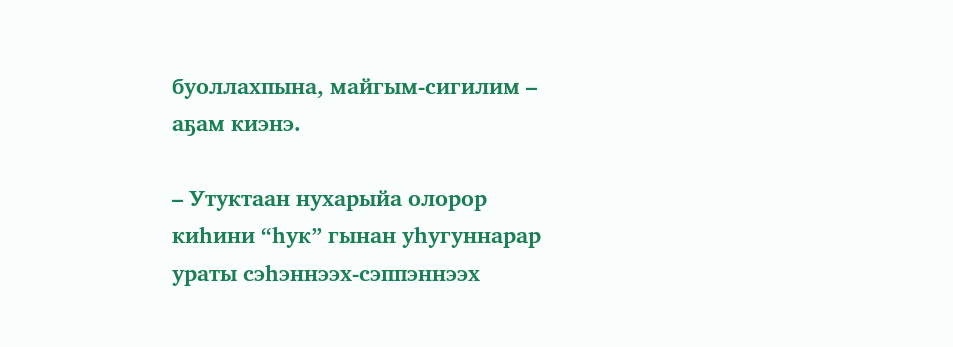буоллахпына, майгым-сигилим – аҕам киэнэ.

– Утуктаан нухарыйа олорор киһини “һук” гынан уһугуннарар ураты сэһэннээх-сэппэннээх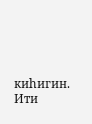киһигин. Ити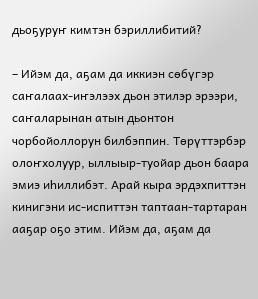дьоҕуруҥ кимтэн бэриллибитий?

– Ийэм да, аҕам да иккиэн сөбүгэр саҥалаах-иҥэлээх дьон этилэр эрээри, саҥаларынан атын дьонтон чорбойоллорун билбэппин. Төрүттэрбэр олоҥхолуур, ыллыыр-туойар дьон баара эмиэ иһиллибэт. Арай кыра эрдэхпиттэн кинигэни ис-испиттэн таптаан-тартаран ааҕар оҕо этим. Ийэм да, аҕам да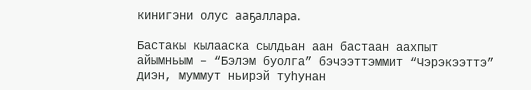кинигэни олус ааҕаллара.

Бастакы кылааска сылдьан аан бастаан аахпыт айымньым – “Бэлэм буолга” бэчээттэммит “Чэрэкээттэ” диэн, муммут ньирэй туһунан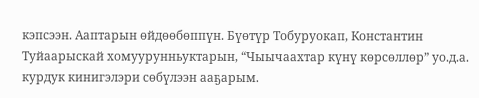кэпсээн. Ааптарын өйдөөбөппүн. Бүөтүр Тобуруокап, Константин Туйаарыскай хомуурунньуктарын, “Чыычаахтар күнү көрсөллөр” уо.д.а. курдук кинигэлэри сөбүлээн ааҕарым.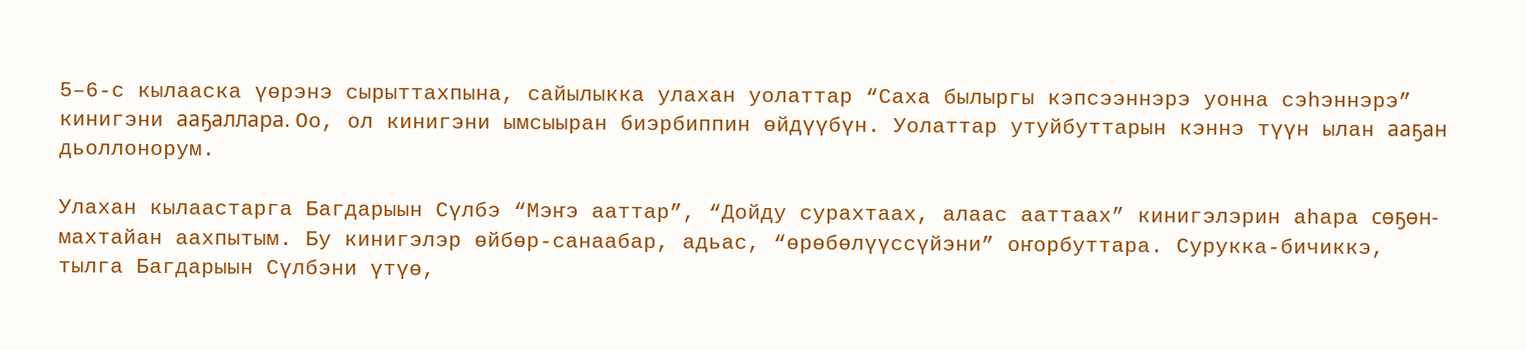5–6-с кылааска үөрэнэ сырыттахпына, сайылыкка улахан уолаттар “Саха былыргы кэпсээннэрэ уонна сэһэннэрэ” кинигэни ааҕаллара. Оо, ол кинигэни ымсыыран биэрбиппин өйдүүбүн. Уолаттар утуйбуттарын кэннэ түүн ылан ааҕан дьоллонорум.

Улахан кылаастарга Багдарыын Сүлбэ “Мэҥэ ааттар”, “Дойду сурахтаах, алаас ааттаах” кинигэлэрин аһара сөҕөн-махтайан аахпытым. Бу кинигэлэр өйбөр-санаабар, адьас, “өрөбөлүүссүйэни” оҥорбуттара. Сурукка-бичиккэ, тылга Багдарыын Сүлбэни үтүө,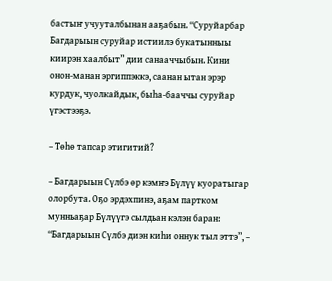бастыҥ учууталбынан ааҕабын. “Суруйарбар Багдарыын суруйар истиилэ букатынныы киирэн хаалбыт” дии санааччыбын. Кини онон-манан эргиппэккэ, саанан ытан эрэр курдук, чуолкайдык, быһа-бааччы суруйар үгэстээҕэ.

– Төһө тапсар этигитий?

– Багдарыын Сүлбэ өр кэмҥэ Бүлүү куоратыгар олорбута. Оҕо эрдэхпинэ, аҕам партком мунньаҕар Бүлүүгэ сылдьан кэлэн баран: “Багдарыын Сүлбэ диэн киһи оннук тыл эттэ”, –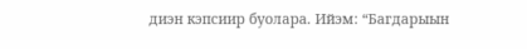диэн кэпсиир буолара. Ийэм: “Багдарыын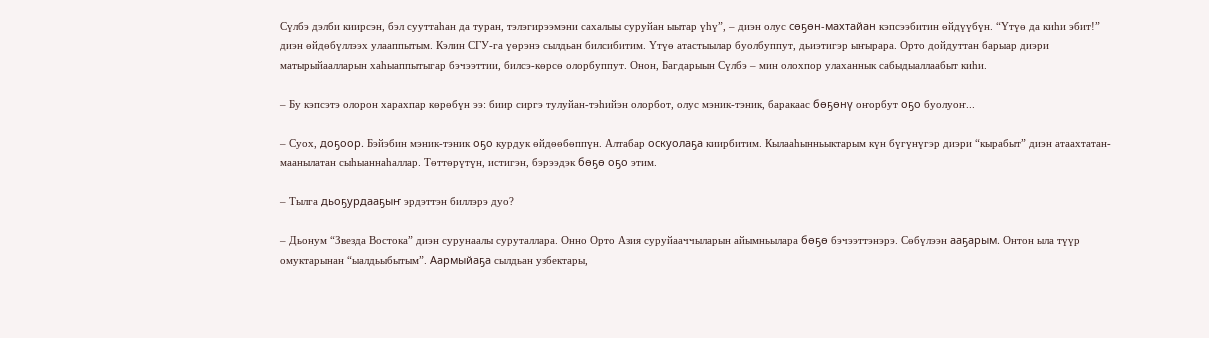Сүлбэ дэлби киирсэн, бэл сууттаһан да туран, тэлэгирээмэни сахалыы суруйан ыытар үһү”, – диэн олус сөҕөн-махтайан кэпсээбитин өйдүүбүн. “Үтүө да киһи эбит!” диэн өйдөбүллээх улааппытым. Кэлин СГУ-га үөрэнэ сылдьан билсибитим. Үтүө атастыылар буолбуппут, дьиэтигэр ыҥырара. Орто дойдуттан барыар диэри матырыйаалларын хаһыаппытыгар бэчээттии, билсэ-көрсө олорбуппут. Онон, Багдарыын Сүлбэ – мин олохпор улаханнык сабыдыаллаабыт киһи.

– Бу кэпсэтэ олорон харахпар көрөбүн ээ: биир сиргэ тулуйан-тэһийэн олорбот, олус мэник-тэник, баракаас бөҕөнү оҥорбут оҕо буолуоҥ...

– Суох, доҕоор. Бэйэбин мэник-тэник оҕо курдук өйдөөбөппүн. Алтабар оскуолаҕа киирбитим. Кылааһынньыктарым күн бүгүнүгэр диэри “кырабыт” диэн атаахтатан-маанылатан сыһыаннаһаллар. Төттөрүтүн, истигэн, бэрээдэк бөҕө оҕо этим.

– Тылга дьоҕурдааҕыҥ эрдэттэн биллэрэ дуо?

– Дьонум “Звезда Востока” диэн сурунаалы суруталлара. Онно Орто Азия суруйааччыларын айымньылара бөҕө бэчээттэнэрэ. Сөбүлээн ааҕарым. Онтон ыла түүр омуктарынан “ыалдьыбытым”. Аармыйаҕа сылдьан узбектары,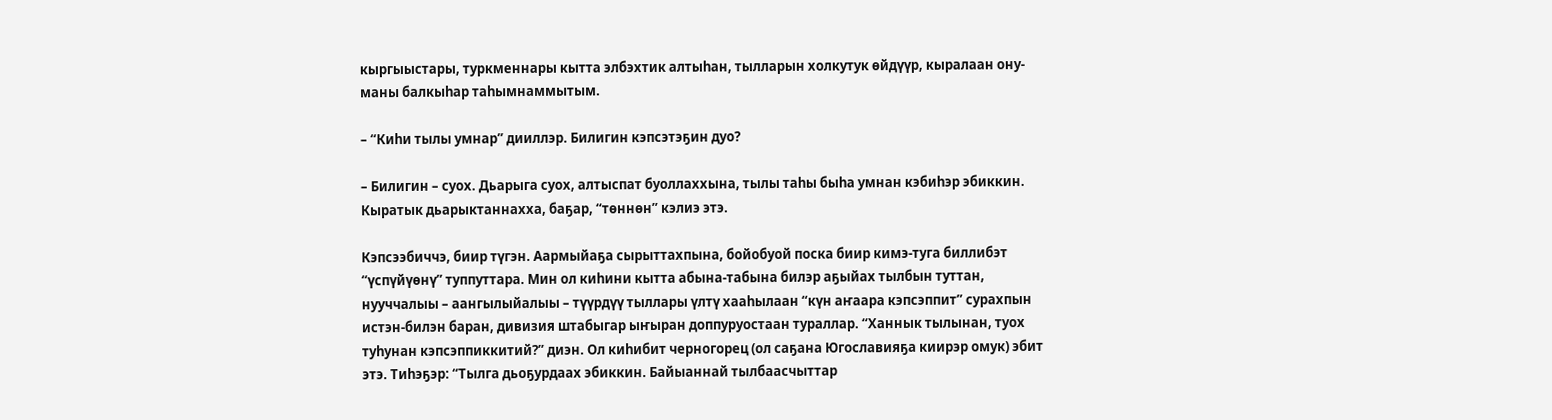кыргыыстары, туркменнары кытта элбэхтик алтыһан, тылларын холкутук өйдүүр, кыралаан ону-маны балкыһар таһымнаммытым.

– “Киһи тылы умнар” дииллэр. Билигин кэпсэтэҕин дуо?

– Билигин – суох. Дьарыга суох, алтыспат буоллаххына, тылы таһы быһа умнан кэбиһэр эбиккин. Кыратык дьарыктаннахха, баҕар, “төннөн” кэлиэ этэ.

Кэпсээбиччэ, биир түгэн. Аармыйаҕа сырыттахпына, бойобуой поска биир кимэ-туга биллибэт “үспүйүөнү” туппуттара. Мин ол киһини кытта абына-табына билэр аҕыйах тылбын туттан, нууччалыы – аангылыйалыы – түүрдүү тыллары үлтү хааһылаан “күн аҥаара кэпсэппит” сурахпын истэн-билэн баран, дивизия штабыгар ыҥыран доппуруостаан тураллар. “Ханнык тылынан, туох туһунан кэпсэппиккитий?” диэн. Ол киһибит черногорец (ол саҕана Югославияҕа киирэр омук) эбит этэ. Тиһэҕэр: “Тылга дьоҕурдаах эбиккин. Байыаннай тылбаасчыттар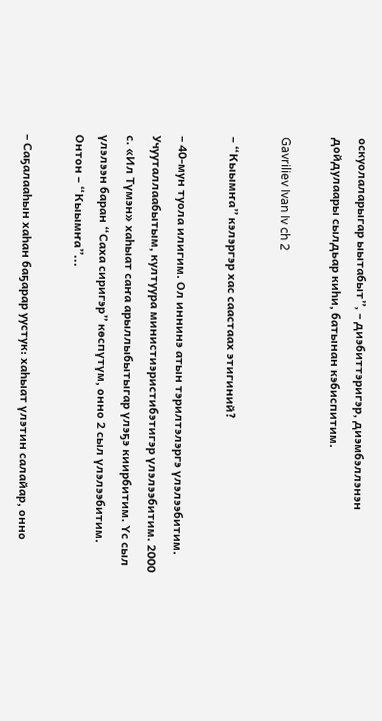оскуолаларыгар ыытабыт”, – диэбиттэригэр, диэмбэллэнэн дойдулаары сылдьар киһи, батынан кэбиспитим.

Gavriliev Ivan Iv ch 2

– “Кыымҥа” кэлэргэр хас саастаах этигиний?

– 40-мун туола илигим. Ол иннинэ атын тэрилтэлэргэ үлэлээбитим. Учууталлаабытым, култуура министиэристибэтигэр үлэлээбитим. 2000 с. «Ил Түмэн» хаһыат саҥа арыллыбытыгар үлэҕэ киирбитим. Үс сыл үлэлээн баран “Саха сиригэр” көспүтүм, онно 2 сыл үлэлээбитим. Онтон – “Кыымҥа”...

– Саҕалааһын хаһан баҕарар уустук: хаһыат үлэтин салайар, онно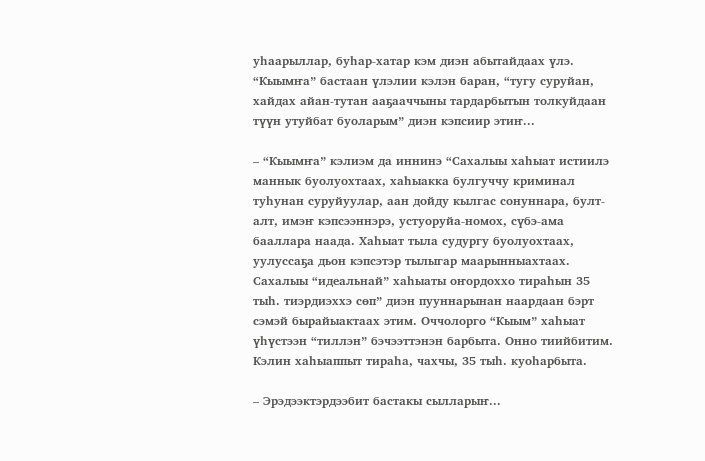уһаарыллар, буһар-хатар кэм диэн абытайдаах үлэ. “Кыымҥа” бастаан үлэлии кэлэн баран, “тугу суруйан, хайдах айан-тутан ааҕааччыны тардарбытын толкуйдаан түүн утуйбат буоларым” диэн кэпсиир этиҥ...

– “Кыымҥа” кэлиэм да иннинэ “Сахалыы хаһыат истиилэ маннык буолуохтаах, хаһыакка булгуччу криминал туһунан суруйуулар, аан дойду кылгас сонуннара, булт-алт, имэҥ кэпсээннэрэ, устуоруйа-номох, сүбэ-ама бааллара наада. Хаһыат тыла судургу буолуохтаах, уулуссаҕа дьон кэпсэтэр тылыгар маарынныахтаах. Сахалыы “идеальнай” хаһыаты оҥордоххо тираһын 35 тыһ. тиэрдиэххэ сөп” диэн пууннарынан наардаан бэрт сэмэй бырайыактаах этим. Оччолорго “Кыым” хаһыат үһүстээн “тиллэн” бэчээттэнэн барбыта. Онно тиийбитим. Кэлин хаһыаппыт тираһа, чахчы, 35 тыһ. куоһарбыта.

– Эрэдээктэрдээбит бастакы сылларыҥ...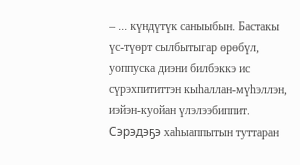– ... күндүтүк саныыбын. Бастакы үс-түөрт сылбытыгар өрөбүл, уоппуска диэни билбэккэ ис сүрэхпититтэн кыһаллан-мүһэллэн, иэйэн-куойан үлэлээбиппит. Сэрэдэҕэ хаһыаппытын туттаран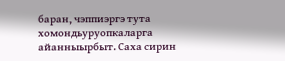баран, чэппиэргэ тута хомондьуруопкаларга айанныырбыт. Саха сирин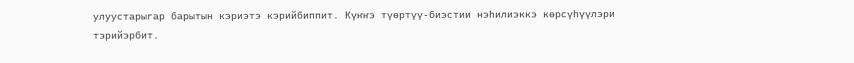улуустарыгар барытын кэриэтэ кэрийбиппит. Күҥҥэ түөртүү-биэстии нэһилиэккэ көрсүһүүлэри тэрийэрбит.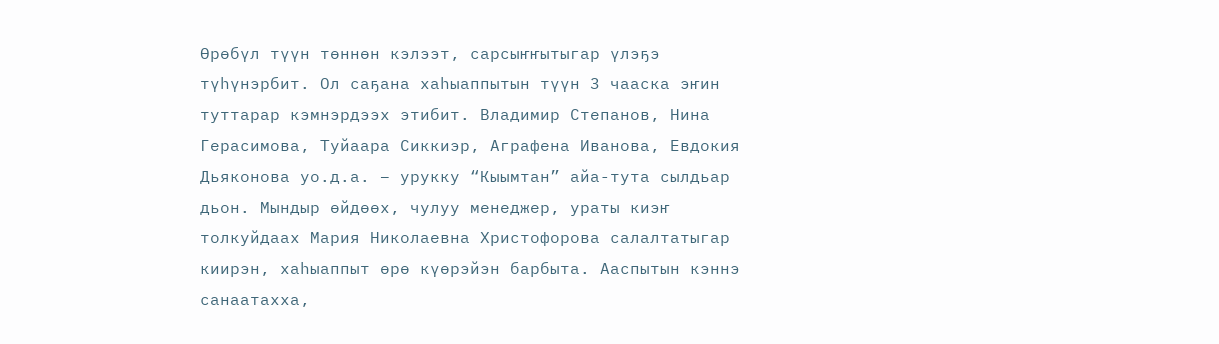Өрөбүл түүн төннөн кэлээт, сарсыҥҥытыгар үлэҕэ түһүнэрбит. Ол саҕана хаһыаппытын түүн 3 чааска эҥин туттарар кэмнэрдээх этибит. Владимир Степанов, Нина Герасимова, Туйаара Сиккиэр, Аграфена Иванова, Евдокия Дьяконова уо.д.а. – урукку “Кыымтан” айа-тута сылдьар дьон. Мындыр өйдөөх, чулуу менеджер, ураты киэҥ толкуйдаах Мария Николаевна Христофорова салалтатыгар киирэн, хаһыаппыт өрө күөрэйэн барбыта. Ааспытын кэннэ санаатахха,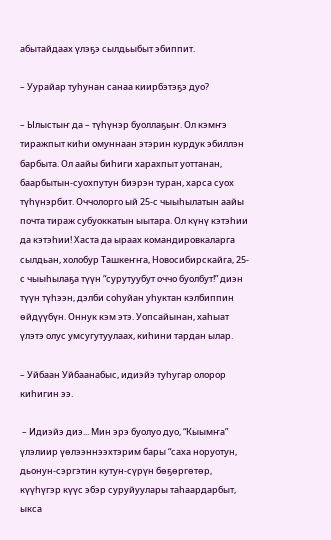абытайдаах үлэҕэ сылдьыбыт эбиппит.

– Уурайар туһунан санаа киирбэтэҕэ дуо?

– Ылыстыҥ да – түһүнэр буоллаҕыҥ. Ол кэмҥэ тиражпыт киһи омуннаан этэрин курдук эбиллэн барбыта. Ол аайы биһиги харахпыт уоттанан, баарбытын-суохпутун биэрэн туран, харса суох түһүнэрбит. Оччолорго ый 25-с чыыһылатын аайы почта тираж субуоккатын ыытара. Ол күнү кэтэһии да кэтэһии! Хаста да ыраах командировкаларга сылдьан, холобур Ташкеҥҥа, Новосибирскайга, 25-с чыыһылаҕа түүн “сурутуубут оччо буолбут!” диэн түүн түһээн, дэлби соһуйан уһуктан кэлбиппин өйдүүбүн. Оннук кэм этэ. Уопсайынан, хаһыат үлэтэ олус умсугутуулаах, киһини тардан ылар.

– Уйбаан Уйбаанабыс, идиэйэ туһугар олорор киһигин ээ.

 – Идиэйэ диэ... Мин эрэ буолуо дуо, “Кыымҥа” үлэлиир үөлээннээхтэрим бары “саха норуотун, дьонун-сэргэтин кутун-сүрүн бөҕөргөтөр, күүһүгэр күүс эбэр суруйуулары таһаардарбыт, ыкса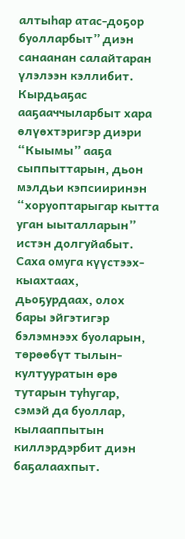алтыһар атас-доҕор буолларбыт” диэн санаанан салайтаран үлэлээн кэллибит. Кырдьаҕас ааҕааччыларбыт хара өлүөхтэригэр диэри “Кыымы” ааҕа сыппыттарын, дьон мэлдьи кэпсииринэн “хоруоптарыгар кытта уган ыыталларын” истэн долгуйабыт. Саха омуга күүстээх-кыахтаах, дьоҕурдаах, олох бары эйгэтигэр бэлэмнээх буоларын, төрөөбүт тылын-култууратын өрө тутарын туһугар, сэмэй да буоллар, кылааппытын киллэрдэрбит диэн баҕалаахпыт.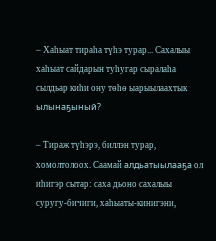– Хаһыат тираһа түһэ турар... Сахалыы хаһыат сайдарын туһугар сыралаһа сылдьар киһи ону төһө ыарыылаахтык ылынаҕыный?

– Тираж түһэрэ, биллэн турар, хомолтолоох. Саамай алдьатыылааҕа ол иһигэр сытар: саха дьоно сахалыы суругу-бичиги, хаһыаты-кинигэни,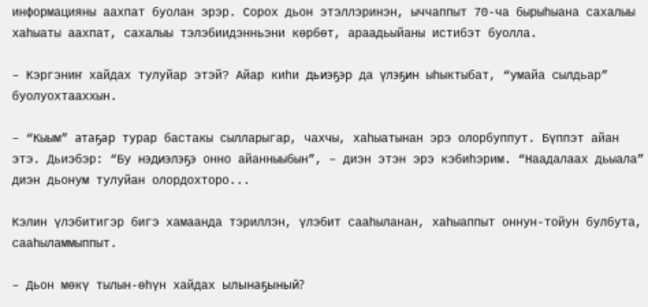информацияны аахпат буолан эрэр. Сорох дьон этэллэринэн, ыччаппыт 70-ча бырыһыана сахалыы хаһыаты аахпат, сахалыы тэлэбиидэнньэни көрбөт, араадьыйаны истибэт буолла.

– Кэргэниҥ хайдах тулуйар этэй? Айар киһи дьиэҕэр да үлэҕин ыһыктыбат, “умайа сылдьар” буолуохтааххын.

– “Кыым” атаҕар турар бастакы сылларыгар, чахчы, хаһыатынан эрэ олорбуппут. Бүппэт айан этэ. Дьиэбэр: “Бу нэдиэлэҕэ онно айанныыбын”, – диэн этэн эрэ кэбиһэрим. “Наадалаах дьыала” диэн дьонум тулуйан олордохторо...

Кэлин үлэбитигэр бигэ хамаанда тэриллэн, үлэбит сааһыланан, хаһыаппыт оннун-тойун булбута, сааһыламмыппыт.

– Дьон мөкү тылын-өһүн хайдах ылынаҕыный?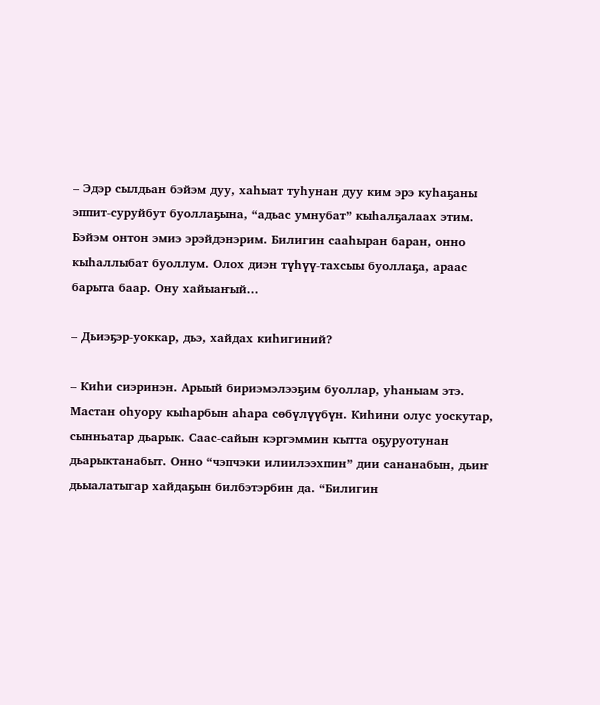– Эдэр сылдьан бэйэм дуу, хаһыат туһунан дуу ким эрэ куһаҕаны эппит-суруйбут буоллаҕына, “адьас умнубат” кыһалҕалаах этим. Бэйэм онтон эмиэ эрэйдэнэрим. Билигин сааһыран баран, онно кыһаллыбат буоллум. Олох диэн түһүү-тахсыы буоллаҕа, араас барыта баар. Ону хайыаҥый...

– Дьиэҕэр-уоккар, дьэ, хайдах киһигиний?

– Киһи сиэринэн. Арыый бириэмэлээҕим буоллар, уһаныам этэ. Мастан оһуору кыһарбын аһара сөбүлүүбүн. Киһини олус уоскутар, сынньатар дьарык. Саас-сайын кэргэммин кытта оҕуруотунан дьарыктанабыт. Онно “чэпчэки илиилээхпин” дии сананабын, дьиҥ дьыалатыгар хайдаҕын билбэтэрбин да. “Билигин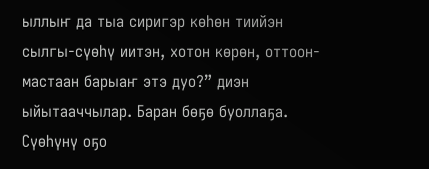ыллыҥ да тыа сиригэр көһөн тиийэн сылгы-сүөһү иитэн, хотон көрөн, оттоон-мастаан барыаҥ этэ дуо?” диэн ыйытааччылар. Баран бөҕө буоллаҕа. Сүөһүнү оҕо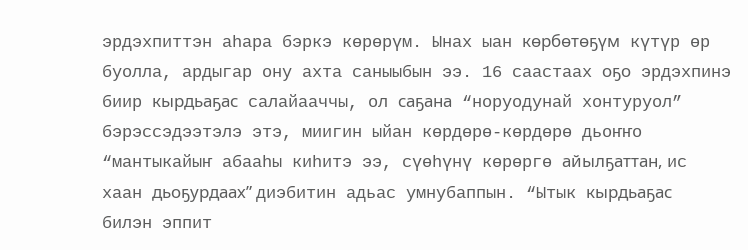эрдэхпиттэн аһара бэркэ көрөрүм. Ынах ыан көрбөтөҕүм күтүр өр буолла, ардыгар ону ахта саныыбын ээ. 16 саастаах оҕо эрдэхпинэ биир кырдьаҕас салайааччы, ол саҕана “норуодунай хонтуруол” бэрэссэдээтэлэ этэ, миигин ыйан көрдөрө-көрдөрө дьоҥҥо “мантыкайыҥ абааһы киһитэ ээ, сүөһүнү көрөргө айылҕаттан, ис хаан дьоҕурдаах” диэбитин адьас умнубаппын. “Ытык кырдьаҕас билэн эппит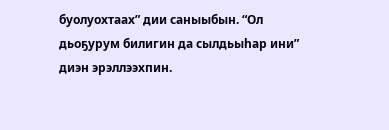буолуохтаах” дии саныыбын. “Ол дьоҕурум билигин да сылдьыһар ини” диэн эрэллээхпин.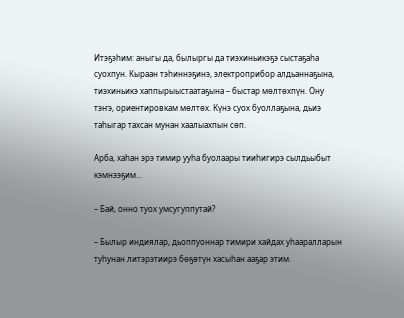Итэҕэһим: аныгы да, былыргы да тиэхиньикэҕэ сыстаҕаһа суохпун. Кыраан тэһиннэҕинэ, электроприбор алдьаннаҕына, тиэхиньикэ хаппырыыстаатаҕына – быстар мөлтөхпүн. Ону тэҥэ, ориентировкам мөлтөх. Күнэ суох буоллаҕына, дьиэ таһыгар тахсан мунан хаалыахпын сөп.

Арба, хаһан эрэ тимир ууһа буолаары тииһигирэ сылдьыбыт кэмнээҕим...

– Бай, онно туох умсугуппутай?

– Былыр индиялар, дьоппуоннар тимири хайдах уһааралларын туһунан литэрэтиирэ бөҕөтүн хасыһан ааҕар этим.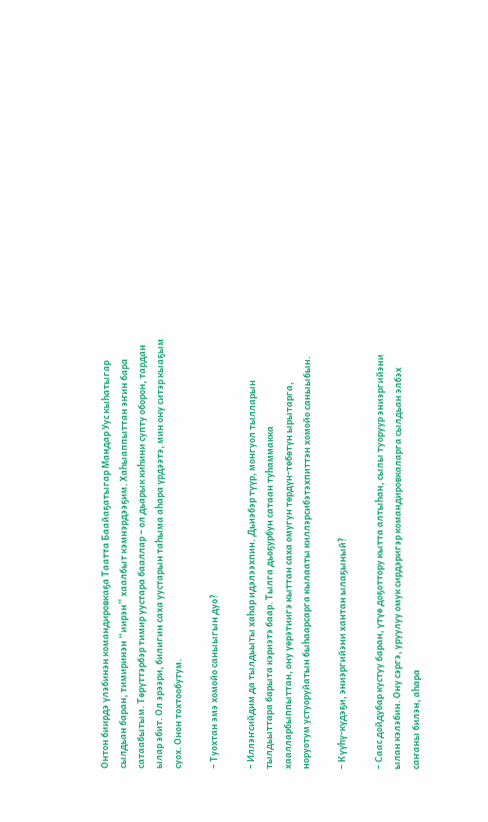Онтон биирдэ үлэбинэн командировкаҕа Таатта Баайаҕатыгар Мандар Уус кыһатыгар сылдьан баран, тимиринэн “иирэн” хаалбыт кэмнэрдээҕим. Хаһыаппыттан эҥин бара сатаабытым. Төрүттэрбэр тимир уустара бааллар – ол дьарык киһини супту оборон, тардан ылар эбит. Ол эрээри, билигин саха уустарын таһыма аһара үрдээтэ, мин ону ситэр кыаҕым суох. Онон тохтообутум.

– Туохтан эмэ хомойо саныыгын дуо?

– Иллэҥсийдим да тылдьыты хаһар идэлээхпин. Дьиэбэр түүр, монгуол тылларын тылдьыттара барыта кэриэтэ баар. Тылга дьоҕурбун сатаан туһаммакка хаалларбыппыттан, ону үөрэтиигэ кыттан саха омугун төрдүн-төбөтүн ырытарга, норуотум устуоруйатын быһаарсарга кылааты киллэрсибэтэхпиттэн хомойо саныыбын.

– Күүһү-күдэҕи, эниэргийэни хантан ылаҕыный?

– Саас дойдубар кустуу баран, үтүө доҕоттору кытта алтыһан, сылы туоруур эниэргийэни ылан кэлэбин. Ону сэргэ, уруулуу омук сирдэригэр командировкаларга сылдьан элбэх саҥаны билэн, аһара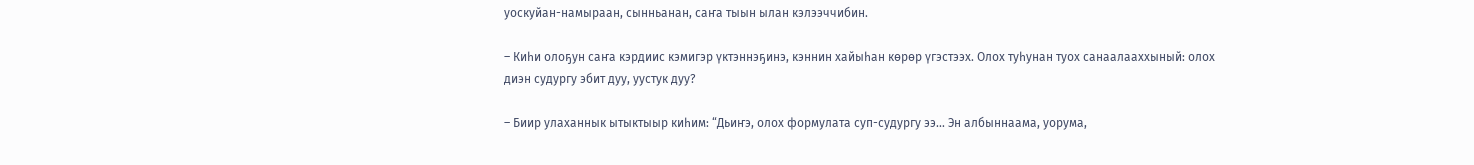уоскуйан-намыраан, сынньанан, саҥа тыын ылан кэлээччибин.

– Киһи олоҕун саҥа кэрдиис кэмигэр үктэннэҕинэ, кэннин хайыһан көрөр үгэстээх. Олох туһунан туох санаалааххыный: олох диэн судургу эбит дуу, уустук дуу?

– Биир улаханнык ытыктыыр киһим: “Дьиҥэ, олох формулата суп-судургу ээ... Эн албыннаама, уорума,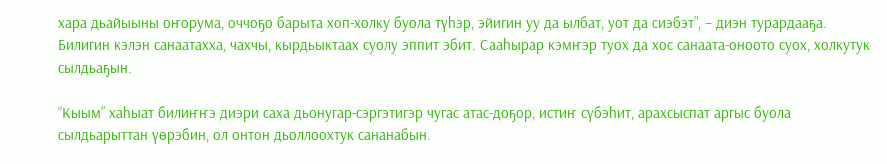хара дьайыыны оҥорума, оччоҕо барыта хоп-холку буола түһэр, эйигин уу да ылбат, уот да сиэбэт”, – диэн турардааҕа. Билигин кэлэн санаатахха, чахчы, кырдьыктаах суолу эппит эбит. Сааһырар кэмҥэр туох да хос санаата-оноото суох, холкутук сылдьаҕын.

“Кыым” хаһыат билиҥҥэ диэри саха дьонугар-сэргэтигэр чугас атас-доҕор, истиҥ сүбэһит, арахсыспат аргыс буола сылдьарыттан үөрэбин, ол онтон дьоллоохтук сананабын.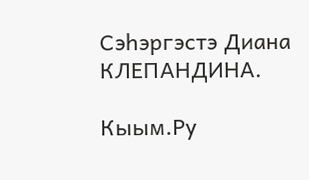Сэһэргэстэ Диана КЛЕПАНДИНА.

Кыым.Ру